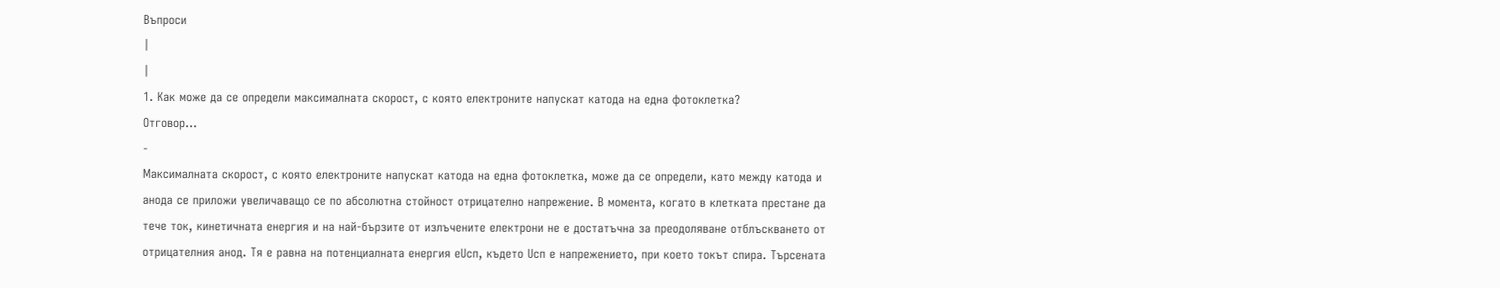Въпроси
|
|
1. Как може да се определи максималната скорост, с която електроните напускат катода на една фотоклетка?
Отговор...
-
Максималната скорост, с която електроните напускат катода на една фотоклетка, може да се определи, като между катода и анода се приложи увеличаващо се по абсолютна стойност отрицателно напрежение. В момента, когато в клетката престане да тече ток, кинетичната енергия и на най-бързите от излъчените електрони не е достатъчна за преодоляване отблъскването от отрицателния анод. Тя е равна на потенциалната енергия eUсп, където Uсп е напрежението, при което токът спира. Търсената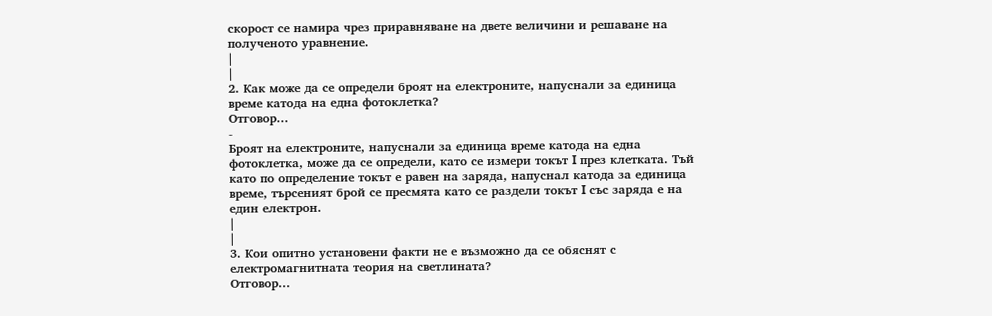скорост се намира чрез приравняване на двете величини и решаване на полученото уравнение.
|
|
2. Как може да се определи броят на електроните, напуснали за единица време катода на една фотоклетка?
Отговор...
-
Броят на електроните, напуснали за единица време катода на една фотоклетка, може да се определи, като се измери токът I през клетката. Тъй като по определение токът е равен на заряда, напуснал катода за единица време, търсеният брой се пресмята като се раздели токът I със заряда е на един електрон.
|
|
3. Кои опитно установени факти не е възможно да се обяснят с електромагнитната теория на светлината?
Отговор...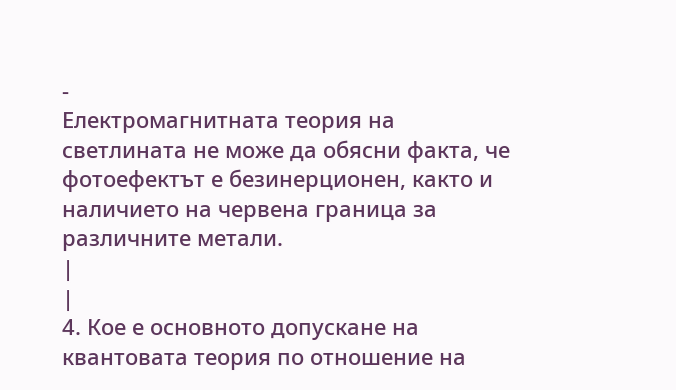-
Електромагнитната теория на светлината не може да обясни факта, че фотоефектът е безинерционен, както и наличието на червена граница за различните метали.
|
|
4. Кое е основното допускане на квантовата теория по отношение на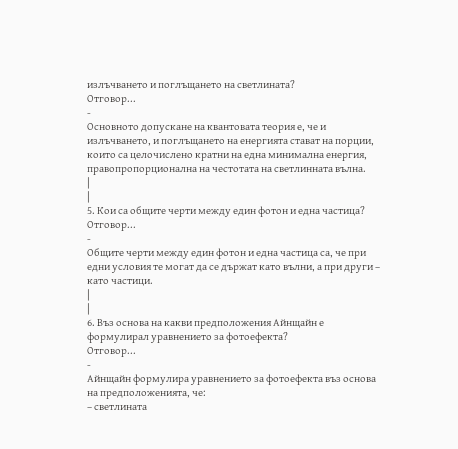излъчването и поглъщането на светлината?
Отговор...
-
Основното допускане на квантовата теория е, че и излъчването, и поглъщането на енергията стават на порции, които са целочислено кратни на една минимална енергия, правопропорционална на честотата на светлинната вълна.
|
|
5. Кои са общите черти между един фотон и една частица?
Отговор...
-
Общите черти между един фотон и една частица са, че при едни условия те могат да се държат като вълни, а при други – като частици.
|
|
6. Въз основа на какви предположения Айнщайн е формулирал уравнението за фотоефекта?
Отговор...
-
Айнщайн формулира уравнението за фотоефекта въз основа на предположенията, че:
– светлината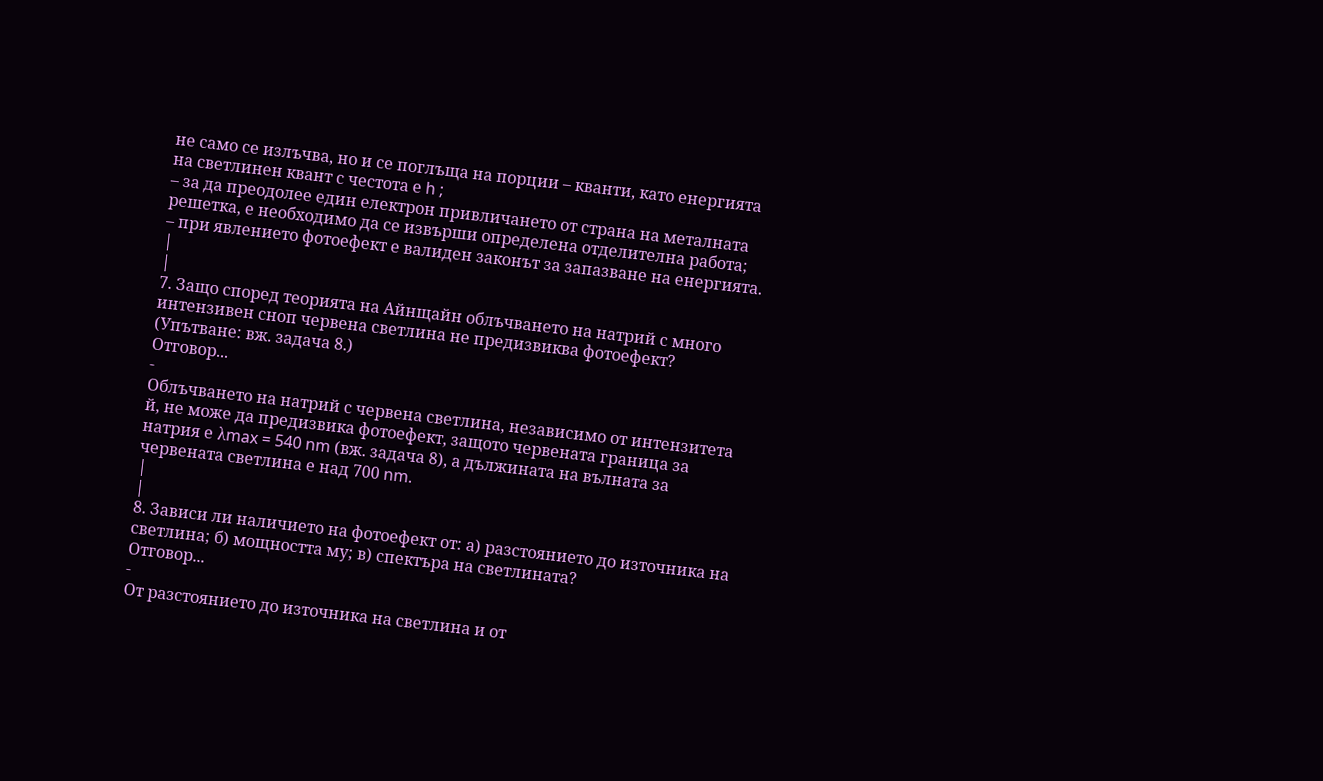не само се излъчва, но и се поглъща на порции – кванти, като енергията на светлинен квант с честота е h ;
– за да преодолее един електрон привличането от страна на металната решетка, е необходимо да се извърши определена отделителна работа;
– при явлението фотоефект е валиден законът за запазване на енергията.
|
|
7. Защо според теорията на Айнщайн облъчването на натрий с много интензивен сноп червена светлина не предизвиква фотоефект? (Упътване: вж. задача 8.)
Отговор...
-
Облъчването на натрий с червена светлина, независимо от интензитета й, не може да предизвика фотоефект, защото червената граница за натрия е λmax = 540 nm (вж. задача 8), а дължината на вълната за червената светлина е над 700 nm.
|
|
8. Зависи ли наличието на фотоефект от: а) разстоянието до източника на светлина; б) мощността му; в) спектъра на светлината?
Отговор...
-
От разстоянието до източника на светлина и от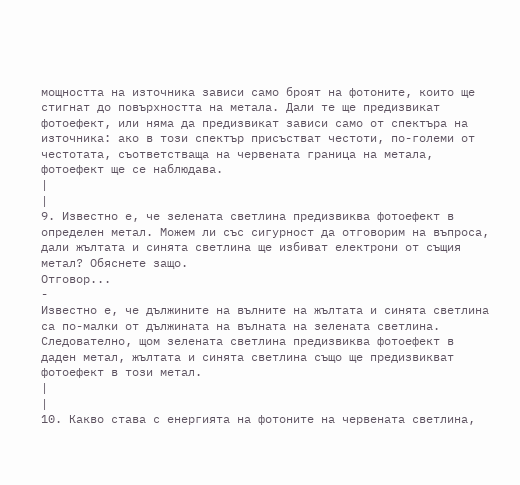мощността на източника зависи само броят на фотоните, които ще стигнат до повърхността на метала. Дали те ще предизвикат фотоефект, или няма да предизвикат зависи само от спектъра на източника: ако в този спектър присъстват честоти, по-големи от честотата, съответстваща на червената граница на метала, фотоефект ще се наблюдава.
|
|
9. Известно е, че зелената светлина предизвиква фотоефект в определен метал. Можем ли със сигурност да отговорим на въпроса, дали жълтата и синята светлина ще избиват електрони от същия метал? Обяснете защо.
Отговор...
-
Известно е, че дължините на вълните на жълтата и синята светлина са по-малки от дължината на вълната на зелената светлина. Следователно, щом зелената светлина предизвиква фотоефект в даден метал, жълтата и синята светлина също ще предизвикват фотоефект в този метал.
|
|
10. Какво става с енергията на фотоните на червената светлина,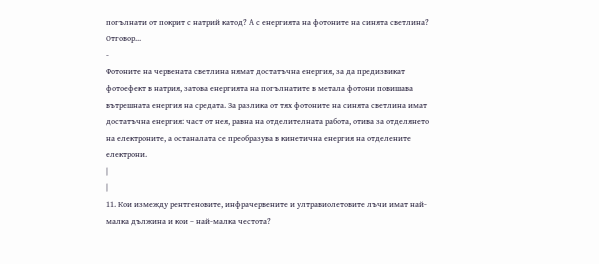погълнати от покрит с натрий катод? А с енергията на фотоните на синята светлина?
Отговор...
-
Фотоните на червената светлина нямат достатъчна енергия, за да предизвикат фотоефект в натрия, затова енергията на погълнатите в метала фотони повишава вътрешната енергия на средата. За разлика от тях фотоните на синята светлина имат достатъчна енергия: част от нея, равна на отделителната работа, отива за отделянето на електроните, а останалата се преобразува в кинетична енергия на отделените електрони.
|
|
11. Кои измежду рентгеновите, инфрачервените и ултравиолетовите лъчи имат най-малка дължина и кои – най-малка честота?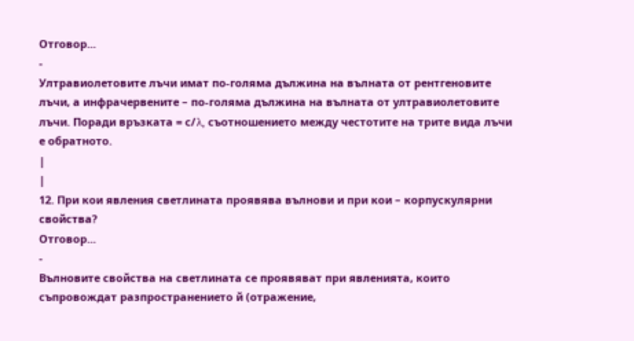Отговор...
-
Ултравиолетовите лъчи имат по-голяма дължина на вълната от рентгеновите лъчи, а инфрачервените – по-голяма дължина на вълната от ултравиолетовите лъчи. Поради връзката = с/λ, съотношението между честотите на трите вида лъчи е обратното.
|
|
12. При кои явления светлината проявява вълнови и при кои – корпускулярни свойства?
Отговор...
-
Вълновите свойства на светлината се проявяват при явленията, които съпровождат разпространението й (отражение,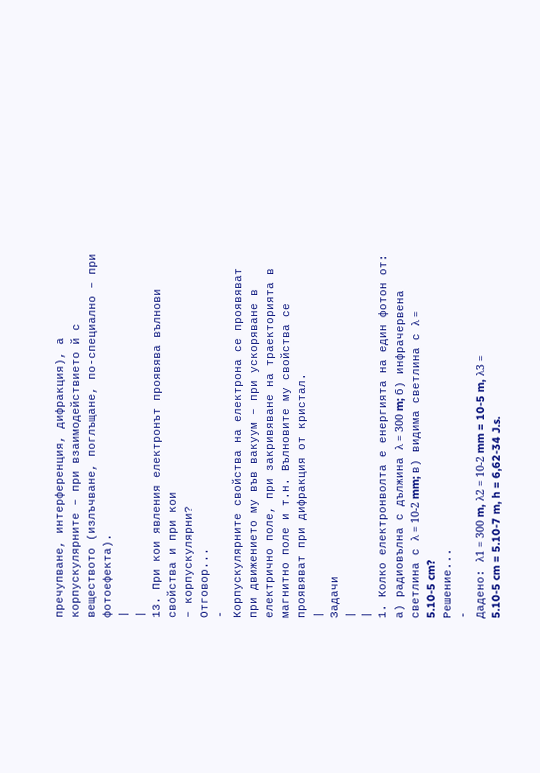пречупване, интерференция, дифракция), а корпускулярните – при взаимодействието й с веществото (излъчване, поглъщане, по-специално – при фотоефекта).
|
|
13. При кои явления електронът проявява вълнови свойства и при кои
– корпускулярни?
Отговор...
-
Корпускулярните свойства на електрона се проявяват при движението му във вакуум – при ускоряване в електрично поле, при закривяване на траекторията в магнитно поле и т.н. Вълновите му свойства се проявяват при дифракция от кристал.
|
Задачи
|
|
1. Колко електронволта е енергията на един фотон от: а) радиовълна с дължина λ = 300 m; б) инфрачервена светлина с λ = 10-2 mm; в) видима светлина с λ = 5.10-5 cm?
Решение...
-
Дадено: λ1 = 300 m, λ2 = 10-2 mm = 10-5 m, λ3 = 5.10-5 cm = 5.10-7 m, h = 6,62-34 J.s.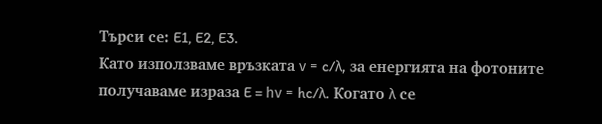Търси се: E1, E2, E3.
Като използваме връзката ν = c/λ, за енергията на фотоните получаваме израза E = hν = hc/λ. Когато λ се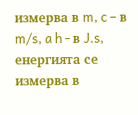измерва в m, c – в m/s, a h - в J.s, енергията се измерва в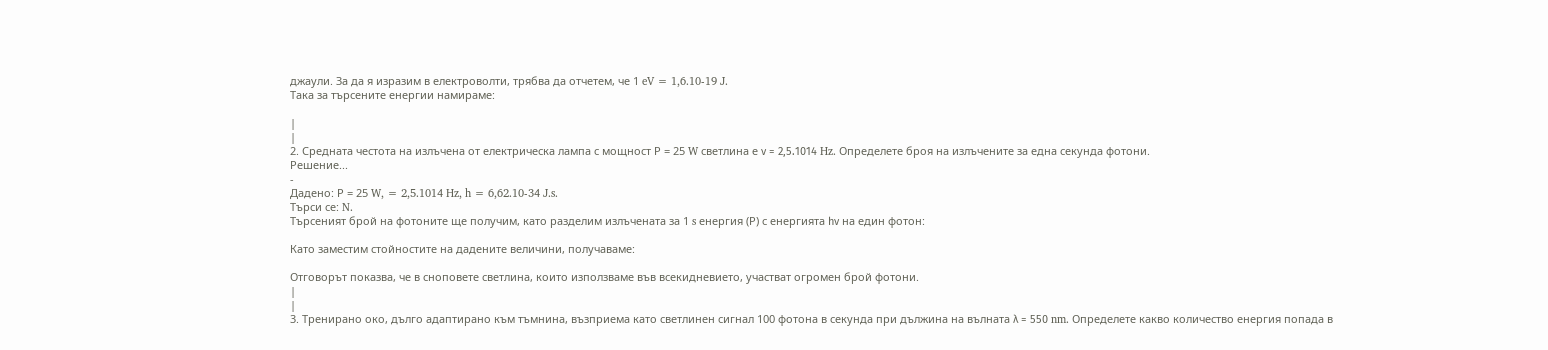джаули. За да я изразим в електроволти, трябва да отчетем, че 1 eV = 1,6.10-19 J.
Така за търсените енергии намираме:

|
|
2. Средната честота на излъчена от електрическа лампа с мощност Р = 25 W светлина е ν = 2,5.1014 Hz. Определете броя на излъчените за една секунда фотони.
Решение...
-
Дадено: Р = 25 W, = 2,5.1014 Hz, h = 6,62.10-34 J.s.
Търси се: N.
Търсеният брой на фотоните ще получим, като разделим излъчената за 1 s енергия (Р) с енергията hν на един фотон:

Като заместим стойностите на дадените величини, получаваме:

Отговорът показва, че в сноповете светлина, които използваме във всекидневието, участват огромен брой фотони.
|
|
3. Тренирано око, дълго адаптирано към тъмнина, възприема като светлинен сигнал 100 фотона в секунда при дължина на вълната λ = 550 nm. Определете какво количество енергия попада в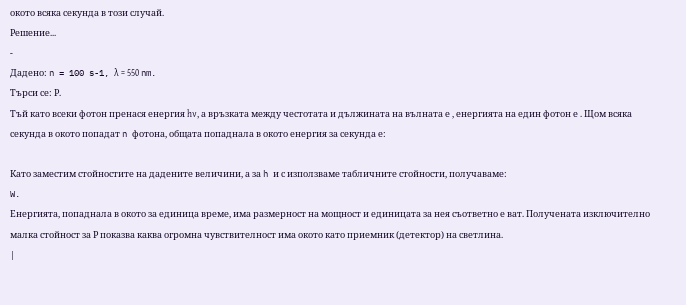окото всяка секунда в този случай.
Решение...
-
Дадено: n = 100 s-1, λ = 550 nm.
Търси се: Р.
Тъй като всеки фотон пренася енергия hν, а връзката между честотата и дължината на вълната е , енергията на един фотон е . Щом всяка секунда в окото попадат n фотона, общата попаднала в окото енергия за секунда е:

Като заместим стойностите на дадените величини, а за h и с използваме табличните стойности, получаваме:
W.
Енергията, попаднала в окото за единица време, има размерност на мощност и единицата за нея съответно е ват. Получената изключително малка стойност за Р показва каква огромна чувствителност има окото като приемник (детектор) на светлина.
|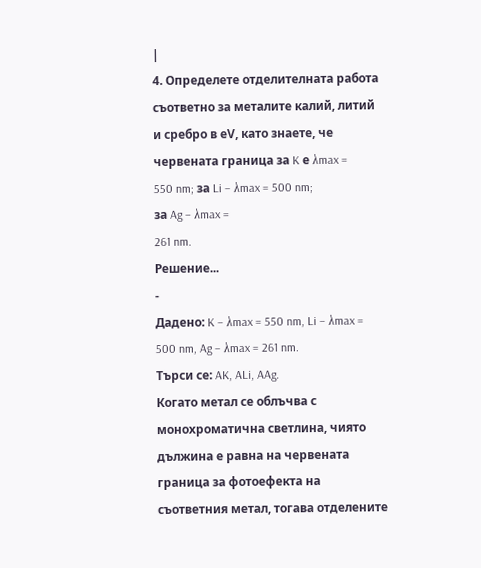|
4. Определете отделителната работа съответно за металите калий, литий
и сребро в еV, като знаете, че червената граница за K е λmax =
550 nm; за Li – λmax = 500 nm;
за Ag – λmax =
261 nm.
Решение...
-
Дадено: K – λmax = 550 nm, Li – λmax = 500 nm, Ag – λmax = 261 nm.
Търси се: AK, ALi, AAg.
Когато метал се облъчва с монохроматична светлина, чиято дължина е равна на червената граница за фотоефекта на съответния метал, тогава отделените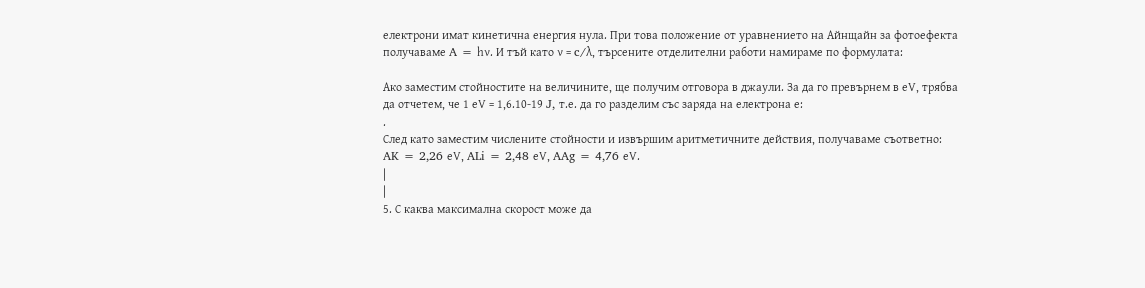електрони имат кинетична енергия нула. При това положение от уравнението на Айнщайн за фотоефекта получаваме A = hν. И тъй като ν = c/λ, търсените отделителни работи намираме по формулата:

Ако заместим стойностите на величините, ще получим отговора в джаули. За да го превърнем в еV, трябва да отчетем, че 1 еV = 1,6.10-19 J, т.е. да го разделим със заряда на електрона е:
.
След като заместим числените стойности и извършим аритметичните действия, получаваме съответно:
AK = 2,26 еV, ALi = 2,48 еV, AAg = 4,76 еV.
|
|
5. С каква максимална скорост може да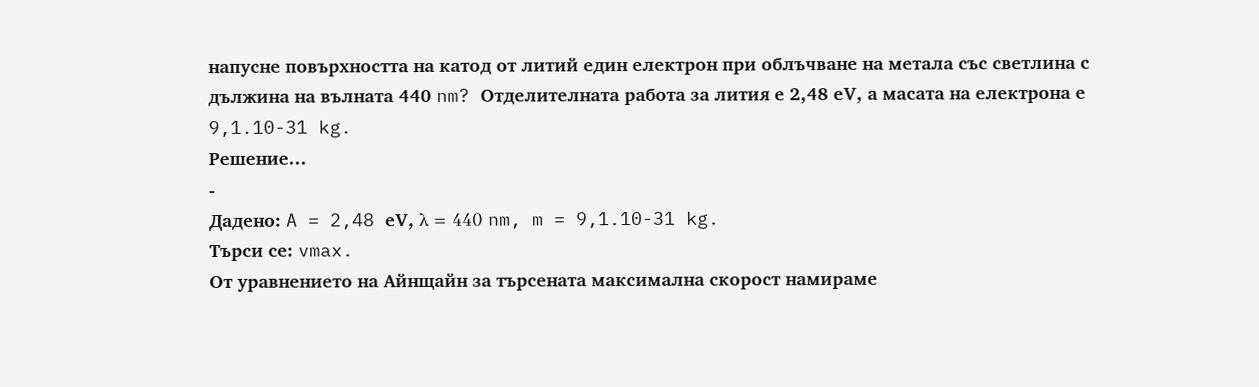напусне повърхността на катод от литий един електрон при облъчване на метала със светлина с дължина на вълната 440 nm? Отделителната работа за лития е 2,48 еV, а масата на електрона е 9,1.10-31 kg.
Решение...
-
Дадено: A = 2,48 еV, λ = 440 nm, m = 9,1.10-31 kg.
Търси се: vmax.
От уравнението на Айнщайн за търсената максимална скорост намираме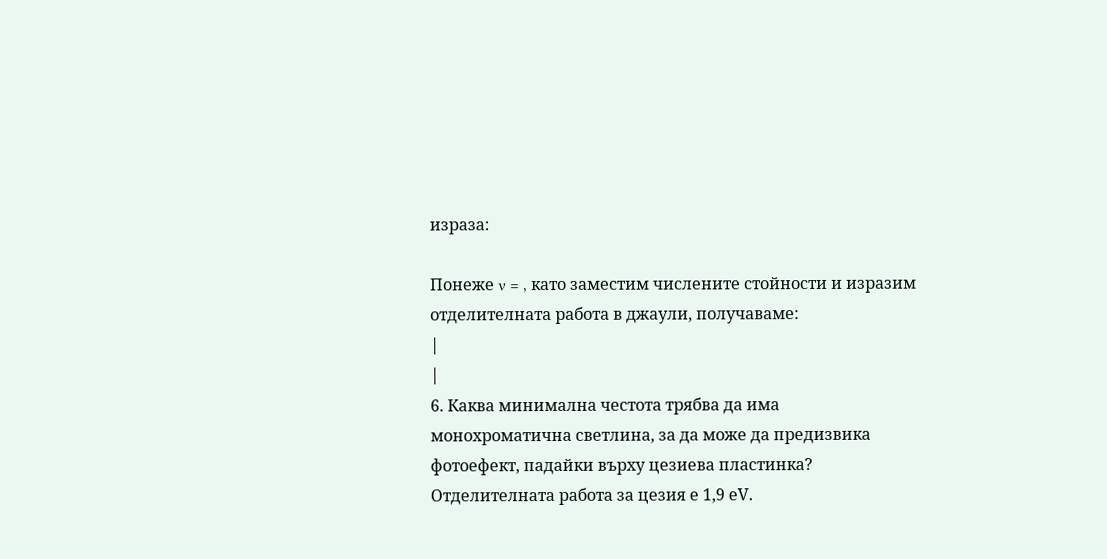израза:

Понеже ν = , като заместим числените стойности и изразим отделителната работа в джаули, получаваме:
|
|
6. Каква минимална честота трябва да има монохроматична светлина, за да може да предизвика фотоефект, падайки върху цезиева пластинка? Отделителната работа за цезия е 1,9 еV.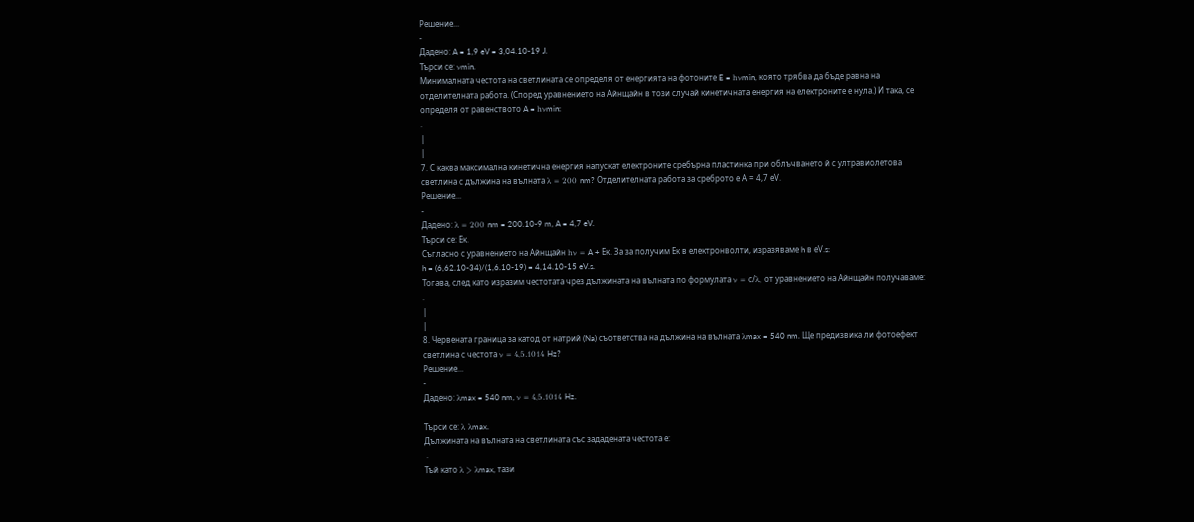Решение...
-
Дадено: A = 1,9 eV = 3,04.10-19 J.
Търси се: νmin.
Минималната честота на светлината се определя от енергията на фотоните E = hνmin, която трябва да бъде равна на отделителната работа. (Според уравнението на Айнщайн в този случай кинетичната енергия на електроните е нула.) И така, се определя от равенството A = hνmin:
.
|
|
7. С каква максимална кинетична енергия напускат електроните сребърна пластинка при облъчването й с ултравиолетова светлина с дължина на вълната λ = 200 nm? Отделителната работа за среброто е А = 4,7 еV.
Решение...
-
Дадено: λ = 200 nm = 200.10-9 m, A = 4,7 eV.
Търси се: Ек.
Съгласно с уравнението на Айнщайн hν = A + Eк. За за получим Eк в електронволти, изразяваме h в еV.s:
h = (6,62.10-34)/(1,6.10-19) = 4,14.10-15 eV.s.
Тогава, след като изразим честотата чрез дължината на вълната по формулата ν = с/λ, от уравнението на Айнщайн получаваме:
.
|
|
8. Червената граница за катод от натрий (Na) съответства на дължина на вълната λmax = 540 nm. Ще предизвика ли фотоефект светлина с честота ν = 4,5.1014 Hz?
Решение...
-
Дадено: λmax = 540 nm, ν = 4,5.1014 Hz.

Търси се: λ λmax.
Дължината на вълната на светлината със зададената честота е:
 .
Тъй като λ > λmax, тази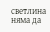светлина няма да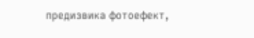предизвика фотоефект,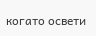когато освети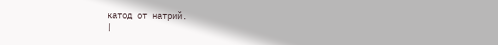катод от натрий.
|